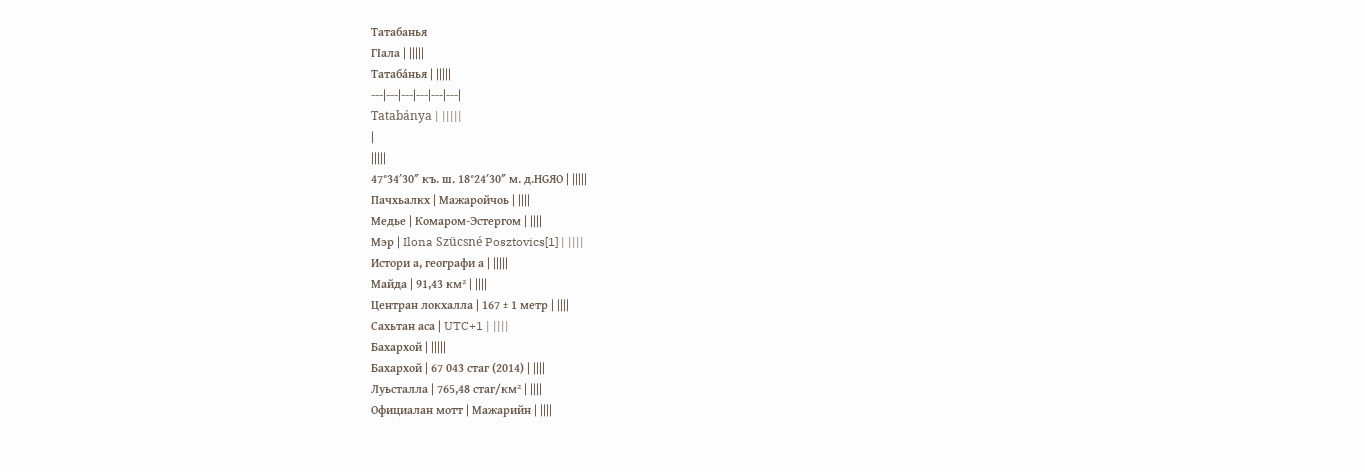Татабанья
ГӀала | |||||
Татаба́нья | |||||
---|---|---|---|---|---|
Tatabánya | |||||
|
|||||
47°34′30″ къ. ш. 18°24′30″ м. д.HGЯO | |||||
Пачхьалкх | Мажаройчоь | ||||
Медье | Комаром-Эстергом | ||||
Мэр | Ilona Szücsné Posztovics[1] | ||||
Истори а, географи а | |||||
Майда | 91,43 км² | ||||
Центран локхалла | 167 ± 1 метр | ||||
Сахьтан аса | UTC+1 | ||||
Бахархой | |||||
Бахархой | 67 043 стаг (2014) | ||||
Луьсталла | 765,48 стаг/км² | ||||
Официалан мотт | Мажарийн | ||||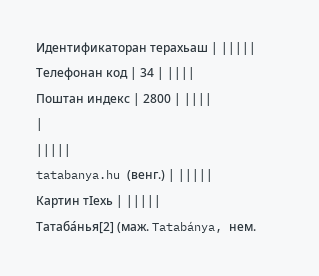Идентификаторан терахьаш | |||||
Телефонан код | 34 | ||||
Поштан индекс | 2800 | ||||
|
|||||
tatabanya.hu (венг.) | |||||
Картин тӀехь | |||||
Татаба́нья[2] (маж. Tatabánya, нем.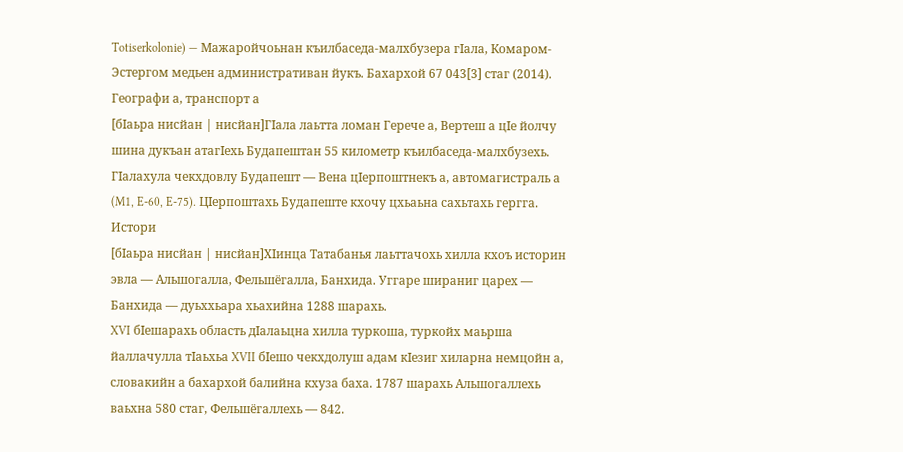Totiserkolonie) — Мажаройчоьнан къилбаседа-малхбузера гӀала, Комаром-Эстергом медьен административан йукъ. Бахархой 67 043[3] стаг (2014).
Географи а, транспорт а
[бӀаьра нисйан | нисйан]ГӀала лаьтта ломан Герече а, Вертеш а цӀе йолчу шина дукъан атагӀехь Будапештан 55 километр къилбаседа-малхбузехь. ГӀалахула чекхдовлу Будапешт — Вена цӀерпоштнекъ а, автомагистраль а (M1, E-60, E-75). ЦӀерпоштахь Будапеште кхочу цхьаьна сахьтахь гергга.
Истори
[бӀаьра нисйан | нисйан]ХӀинца Татабанья лаьттачохь хилла кхоъ историн эвла — Альшогалла, Фельшёгалла, Банхида. Уггаре шираниг царех — Банхида — дуьххьара хьахийна 1288 шарахь.
XVI бӀешарахь область дӀалаьцна хилла туркоша, туркойх маьрша йаллачулла тӀаьхьа XVII бӀешо чекхдолуш адам кӀезиг хиларна немцойн а, словакийн а бахархой балийна кхуза баха. 1787 шарахь Альшогаллехь ваьхна 580 стаг, Фельшёгаллехь — 842.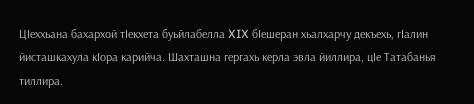ЦӀеххьана бахархой тӀекхета буьйлабелла XIX бӀешеран хьалхарчу декъехь, гӀалин йисташкахула кӀора карийча. Шахташна гергахь керла эвла йиллира, цӀе Татабанья тиллира.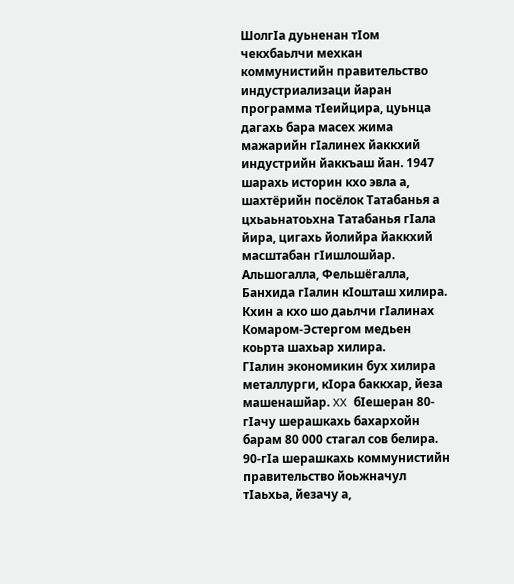ШолгӀа дуьненан тӀом чекхбаьлчи мехкан коммунистийн правительство индустриализаци йаран программа тӀеийцира, цуьнца дагахь бара масех жима мажарийн гӀалинех йаккхий индустрийн йаккъаш йан. 1947 шарахь историн кхо эвла а, шахтёрийн посёлок Татабанья а цхьаьнатоьхна Татабанья гӀала йира, цигахь йолийра йаккхий масштабан гӀишлошйар. Альшогалла, Фельшёгалла, Банхида гӀалин кӀошташ хилира. Кхин а кхо шо даьлчи гӀалинах Комаром-Эстергом медьен коьрта шахьар хилира.
ГӀалин экономикин бух хилира металлурги, кӀора баккхар, йеза машенашйар. XX бӀешеран 80-гӀачу шерашкахь бахархойн барам 80 000 стагал сов белира.
90-гӀа шерашкахь коммунистийн правительство йоьжначул тӀаьхьа, йезачу а,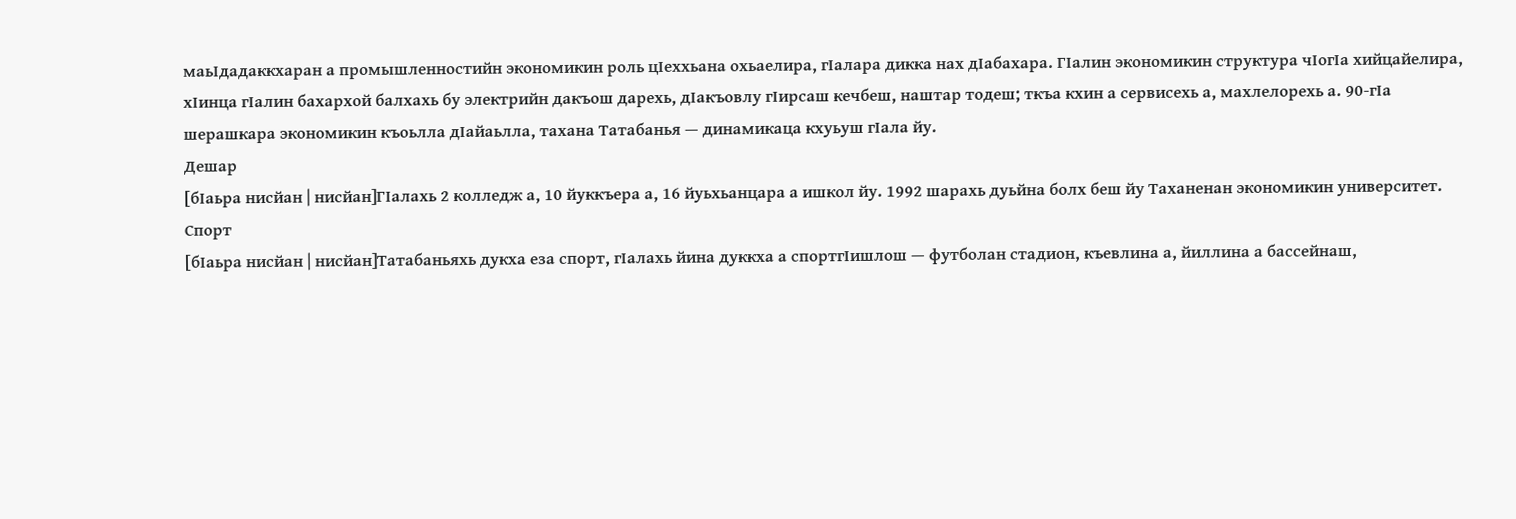маьӀдадаккхаран а промышленностийн экономикин роль цӀеххьана охьаелира, гӀалара дикка нах дӀабахара. ГӀалин экономикин структура чӀогӀа хийцайелира, хӀинца гӀалин бахархой балхахь бу электрийн дакъош дарехь, дӀакъовлу гӀирсаш кечбеш, наштар тодеш; ткъа кхин а сервисехь а, махлелорехь а. 90-гӀа шерашкара экономикин къоьлла дӀайаьлла, тахана Татабанья — динамикаца кхуьуш гӀала йу.
Дешар
[бӀаьра нисйан | нисйан]ГӀалахь 2 колледж а, 10 йуккъера а, 16 йуьхьанцара а ишкол йу. 1992 шарахь дуьйна болх беш йу Таханенан экономикин университет.
Спорт
[бӀаьра нисйан | нисйан]Татабаньяхь дукха еза спорт, гӀалахь йина дуккха а спортгӀишлош — футболан стадион, къевлина а, йиллина а бассейнаш,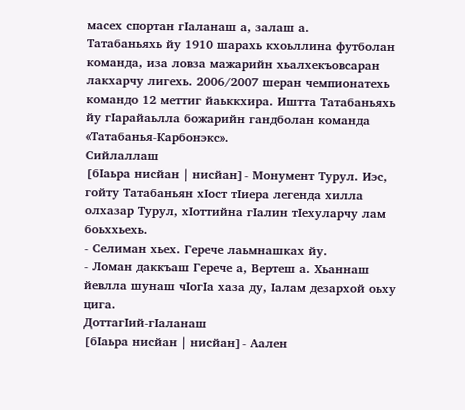масех спортан гӀаланаш а, залаш а.
Татабаньяхь йу 1910 шарахь кхоьллина футболан команда, иза ловза мажарийн хьалхекъовсаран лакхарчу лигехь. 2006/2007 шеран чемпионатехь командо 12 меттиг йаьккхира. Иштта Татабаньяхь йу гӀарайаьлла божарийн гандболан команда «Татабанья-Карбонэкс».
Сийлаллаш
[бӀаьра нисйан | нисйан]- Монумент Турул. Иэс, гойту Татабаньян хӀост тӀиера легенда хилла олхазар Турул, хӀоттийна гӀалин тӀехуларчу лам боьххьехь.
- Селиман хьех. Герече лаьмнашках йу.
- Ломан даккъаш Герече а, Вертеш а. Хьаннаш йевлла шунаш чӀогӀа хаза ду, Ӏалам дезархой оьху цига.
ДоттагӀий-гӀаланаш
[бӀаьра нисйан | нисйан]- Аален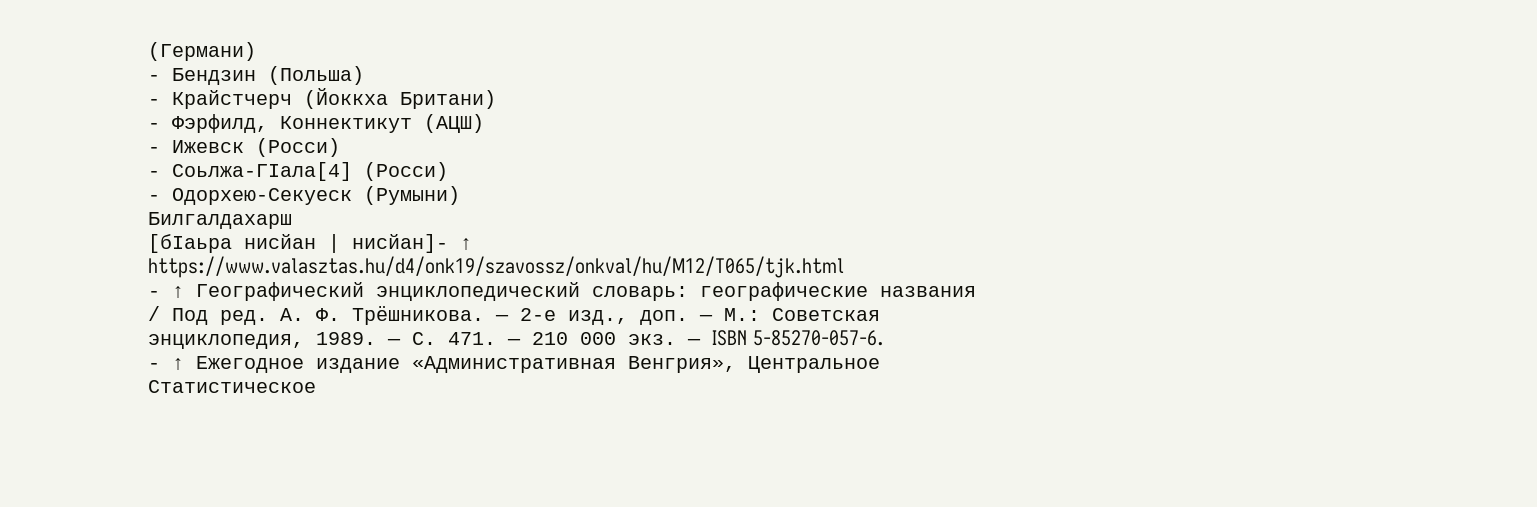(Германи)
- Бендзин (Польша)
- Крайстчерч (Йоккха Британи)
- Фэрфилд, Коннектикут (АЦШ)
- Ижевск (Росси)
- Соьлжа-ГӀала[4] (Росси)
- Одорхею-Секуеск (Румыни)
Билгалдахарш
[бӀаьра нисйан | нисйан]- ↑ https://www.valasztas.hu/d4/onk19/szavossz/onkval/hu/M12/T065/tjk.html
- ↑ Географический энциклопедический словарь: географические названия / Под ред. А. Ф. Трёшникова. — 2-е изд., доп. — М.: Советская энциклопедия, 1989. — С. 471. — 210 000 экз. — ISBN 5-85270-057-6.
- ↑ Ежегодное издание «Административная Венгрия», Центральное Статистическое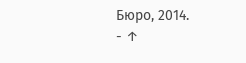Бюро, 2014.
- ↑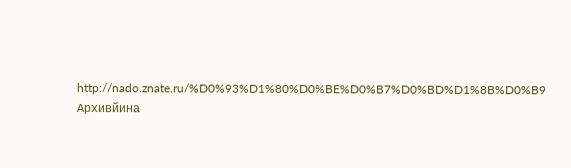http://nado.znate.ru/%D0%93%D1%80%D0%BE%D0%B7%D0%BD%D1%8B%D0%B9 Архивйина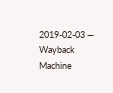2019-02-03 — Wayback Machine